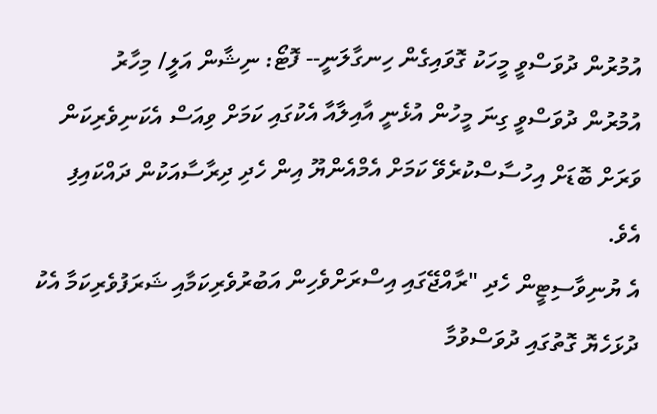އުމުރުން ދުވަސްވީ މީހަކު ގޮވައިގެން ހިނގާލަނީ-- ފޮޓޯ: ނިޝާން އަލީ/ މިހާރު
އުމުރުން ދުވަސްވީ ގިނަ މީހުން އުޅެނީ އާއިލާއާ އެކުގައި ކަމަށް ވިއަސް އެކަނިވެރިކަން ވަރަށް ބޮޑަށް އިހުސާސްކުރެވޭ ކަމަށް އެމްއެންޔޫ އިން ހެދި ދިރާސާއަކުން ދައްކައިފި އެވެ.
އެ ޔުނިވާސިޓީން ހެދި "ރާއްޖޭގައި އިސްރަށްވެހިން އަބުރުވެރިކަމާއި ޝަރަފުވެރިކަމާ އެކު ދުޅަހެޔޮ ގޮތުގައި ދުވަސްވުމާ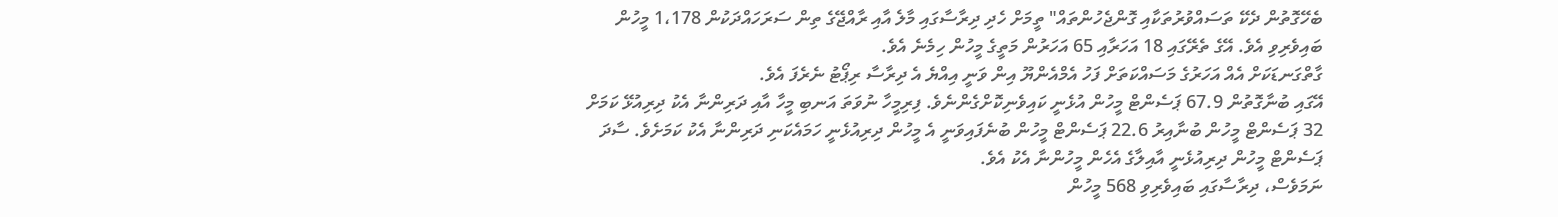ބެހޭގޮތުން ދެކޭ ތަސައްވުރުތަކާއި ގޮންޖެހުންތައް" ތީމަށް ހެދި ދިރާސާގައި މާލެ އާއި ރާއްޖޭގެ ތިން ސަރަހައްދަކުން 1،178 މީހުން ބައިވެރިވި އެވެ. އޭގެ ތެރޭގައި 18 އަހަރާއި 65 އަހަރުން މަތީގެ މީހުން ހިމެނެ އެވެ.
ގާތްގަނޑަކަށް އެއް އަހަރުގެ މަސައްކަތަށް ފަހު އެމްއެންޔޫ އިން ވަނީ އިއްޔެ އެ ދިރާސާ ރިޕޯޓު ނެރެފަ އެވެ.
އޭގައި ބުނާގޮތުން 67.9 ޕަސެންޓް މީހުން އުޅެނީ ކައިވެނިކޮށްގެންނެވެ. ފިރިމީހާ ނުވަތަ އަނބި މީހާ އާއި ދަރިންނާ އެކު ދިރިއުޅޭ ކަމަށް 32 ޕަސެންޓް މީހުން ބުނާއިރު 22.6 ޕަސެންޓް މީހުން ބުނެފައިވަނީ އެ މީހުން ދިރިއުޅެނީ ހަމައެކަނި ދަރިންނާ އެކު ކަމަށެވެ. ސާދަ ޕަސެންޓް މީހުން ދިރިއުޅެނީ އާއިލާގެ އެހެން މީހުންނާ އެކު އެވެ.
ނަމަވެސް، ދިރާސާގައި ބައިވެރިވި 568 މީހުން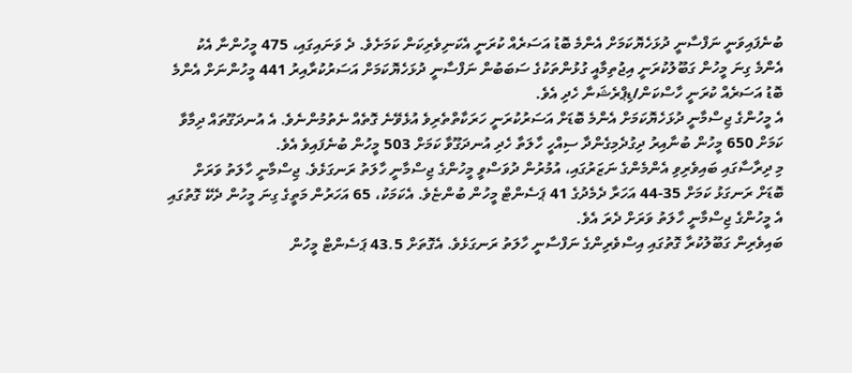ބުނެފައިވަނީ ނަފްސާނީ ދުޅަހެޔޮކަމަށް އެންމެ ބޮޑު އަސަރެއް ކުރަނީ އެކަނިވެރިކަން ކަމަށެވެ. ދެ ވަނައިގައި، 475 މީހުންނާ އެކު އެންމެ ގިނަ މީހުން ގަބޫލުކުރަނީ އިޖުތިމާއީ ގުޅުންތަކުގެ ސަބަބުން ނަފްސާނީ ދުޅަހެޔޮކަމަށް އަސަރުކުރާއިރު 441 މީހުންނަށް އެންމެ ބޮޑު އަސަރެއް ކުރަނީ ހާސްކަން/ޑިޕްރެޝަނާ ހެދި އެވެ.
އެ މީހުންގެ ޖިސްމާނީ ދުޅަހެޔޮކަމަށް އެންމެ ބޮޑަށް އަސަރުކުރަނީ ހަރަކާތްތެރިވެ އުޅެވޭނެ ގޮތެއް ނެތުމުންނެވެ. އެ އުނދަގޫތައް ދިމާވާ ކަމަށް 650 މީހުން ބުނާއިރު ދިގުދެމިގެންދާ ސިއްހީ ހާލަތާ ހެދި އުނދަގޫވާ ކަމަށް 503 މީހުން ބުނެފައިވެ އެވެ.
މި ދިރާސާގައި ބައިވެރިވި އެންމެންގެ ނަޒަރުގައި، އުމުރުން ދުވަސްވީ މީހުންގެ ޖިސްމާނީ ހާލަތު ރަނގަޅެވެ. ޖިސްމާނީ ހާލަތު ވަރަށް ބޮޑަށް ރަނގަޅު ކަމަށް 35-44 އަހަރާ ދެމެދުގެ 41 ޕަސެންޓް މީހުން ބުންޏެވެ. އެކަމަކު، 65 އަހަރުން މަތީގެ ގިނަ މީހުން ދެކޭ ގޮތުގައި އެ މީހުންގެ ޖިސްމާނީ ހާލަތު ވަރަށް ދެރަ އެވެ.
ބައިވެރިން ގަބޫލުކުރާ ގޮތުގައި އިސްވެރިންގެ ނަފްސާނީ ހާލަތު ރަނގަޅެވެ. އެގޮތަށް 43.5 ޕަސެންޓް މީހުން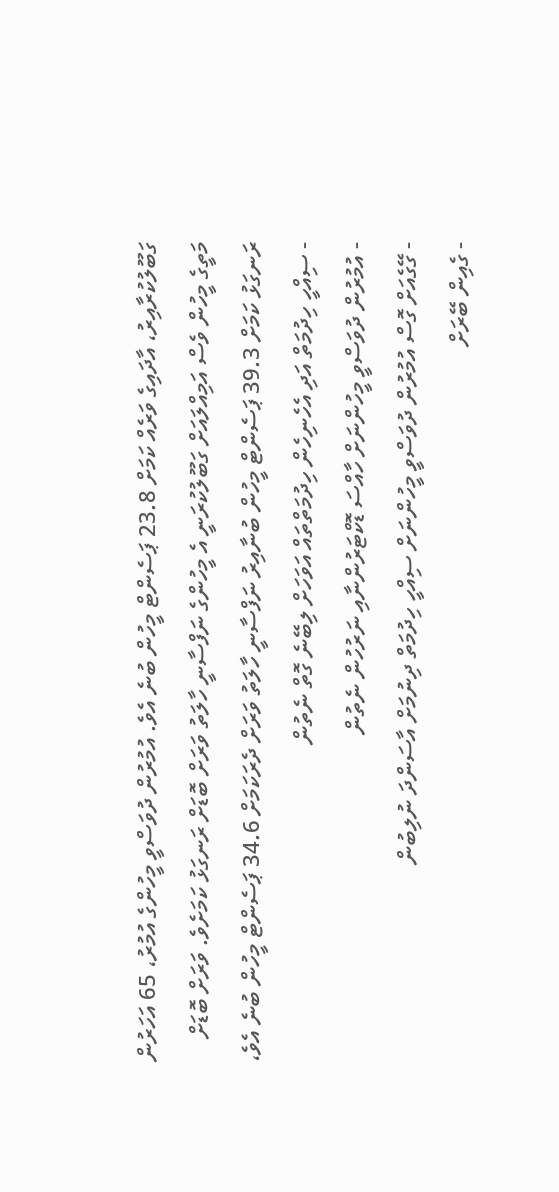ގަބޫލުކުރާއިރު، އާދައިގެ ވަރެއް ކަމަށް 23.8 ޕަސެންޓް މީހުން ބުނެ އެވެ. އުމުރުން ދުވަސްވީ މީހުންގެ އުމުރު، 65 އަހަރުން މަތީގެ މީހުން ވެސް އަމިއްލައަށް ގަބޫލުކުރަނީ އެ މީހުންގެ ނަފްސާނީ ހާލަތު ވަރަށް ބޮޑަށް ރަނގަޅު ކަމަށެވެ. ވަރަށް ބޮޑަށް ރަނގަޅު ކަމަށް 39.3 ޕަސެންޓް މީހުން ބުނާއިރު ނަފްސާނީ ހާލަތު ވަރަށް ދެރަކަމަށް 34.6 ޕަސެންޓް މީހުން ބުނެ އެވެ،
- ސިއްހީ ހިދުމަތް އަދި އެހެނިހެން ހިދުމަތްތައް އަވަހަށް ލިބޭނެ ގޮތް ނެތުން
- އުމުރުން ދުވަސްވީ މީހުންނަށް ހާއްސަ ޑޮކްޓަރުންނާއި ނަރުހުން ނެތުން
- ގޭގެއަށް ގޮސް އުމުރުން ދުވަސްވީ މީހުންނަށް ސިއްހީ ހިދުމަތް ދިނުމަށް އާސަންދަ ނުލިބުން
- ގެއިން ބޭރަށް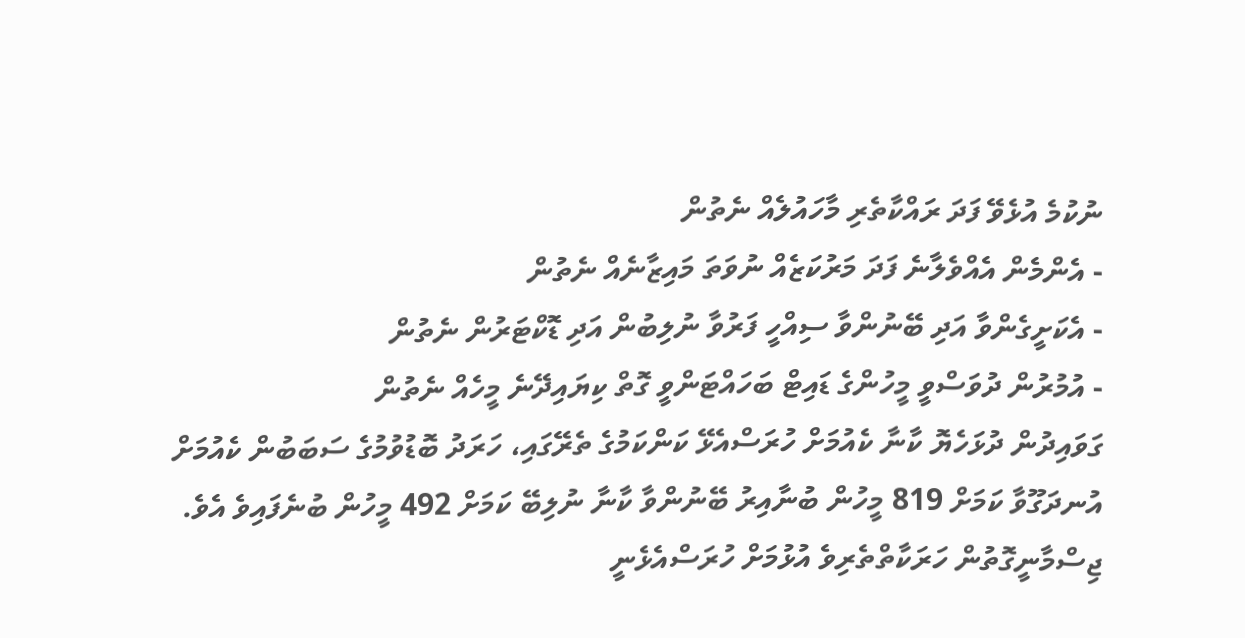ނުކުމެ އުޅެވޭ ފަދަ ރައްކާތެރި މާހައުލެއް ނެތުން
- އެންމެން އެއްވެލާނެ ފަދަ މަރުކަޒެއް ނުވަތަ މައިޒާނެއް ނެތުން
- އެކަށީގެންވާ އަދި ބޭނުންވާ ސިއްހީ ފަރުވާ ނުލިބުން އަދި ޑޮކްޓަރުން ނެތުން
- އުމުރުން ދުވަސްވީ މީހުންގެ ޑައިޓް ބަހައްޓަންވީ ގޮތް ކިޔައިދޭނެ މީހެއް ނެތުން
ގަވައިދުން ދުޅަހެޔޮ ކާނާ ކެއުމަށް ހުރަސްއެޅޭ ކަންކަމުގެ ތެރޭގައި، ހަރަދު ބޮޑުވުމުގެ ސަބަބުން ކެއުމަށް އުނދަގޫވާ ކަމަށް 819 މީހުން ބުނާއިރު ބޭނުންވާ ކާނާ ނުލިބޭ ކަމަށް 492 މީހުން ބުނެފައިވެ އެވެ.
ޖިސްމާނީގޮތުން ހަރަކާތްތެރިވެ އުޅުމަށް ހުރަސްއެޅެނީ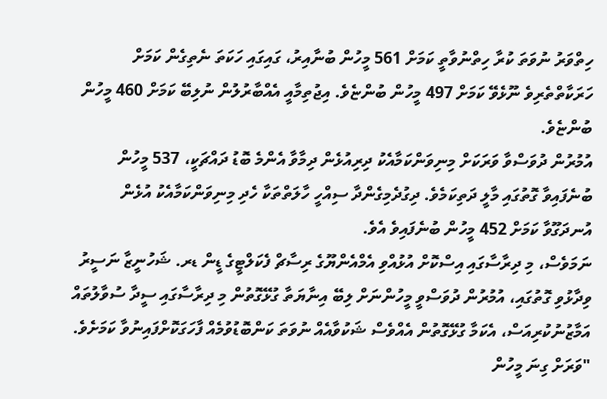ހިތްވަރު ނުވަތަ ކުރާ ހިތްނުވާތީ ކަމަށް 561 މީހުން ބުނާއިރު، ގައިގައި ހަކަތަ ނެތިގެން ކަމަށް ހަރަކާތްތެރިވެ ނޫޅެވޭ ކަމަށް 497 މީހުން ބުންޏެވެ. އިޖުތިމާއީ އެއްބާރުލުން ނުލިބޭ ކަމަށް 460 މީހުން ބުންޏެވެ.
އުމުރުން ދުވަސްވާ ވަރަކަށް މިނިވަންކަމާއެކު ދިރިއުޅެން ދިމާވާ އެންމެ ބޮޑު ދައްޗަކީ، 537 މީހުން ބުނެފައިވާ ގޮތުގައި މާލީ ދަތިކަމެވެ. ދިގުދެމިގެންދާ ސިއްހީ ހާލަތްތަކާ ހެދި މިނިވަންކަމާއެކު އުޅެން އުނދަގޫވާ ކަމަށް 452 މީހުން ބުނެފައިވެ އެވެ.
ނަމަވެސް، މި ދިރާސާގައި އިސްކޮށް އުޅުއްވި އެމްއެންޔޫގެ ރިސާޗް ފެކަލްޓީގެ ޑީން ޑރ. ޝަހުނީޒާ ނަސީރު ވިދާޅުވި ގޮތުގައި، އުމުރުން ދުވަސްވީ މީހުންނަށް ލިބޭ އިނާޔަތާ ގުޅޭގޮތުން މި ދިރާސާގައި ސީދާ ސުވާލުތައް އަމާޒުނުކުރިއަސް، އެކަމާ ގުޅޭގޮތުން އެއްވެސް ޝަކުވާއެއް ނުވަތަ ކަންބޮޑުވުމެއް ފާހަގަކޮށްފައިނުވާ ކަމަށެވެ.
"ވަރަށް ގިނަ މީހުން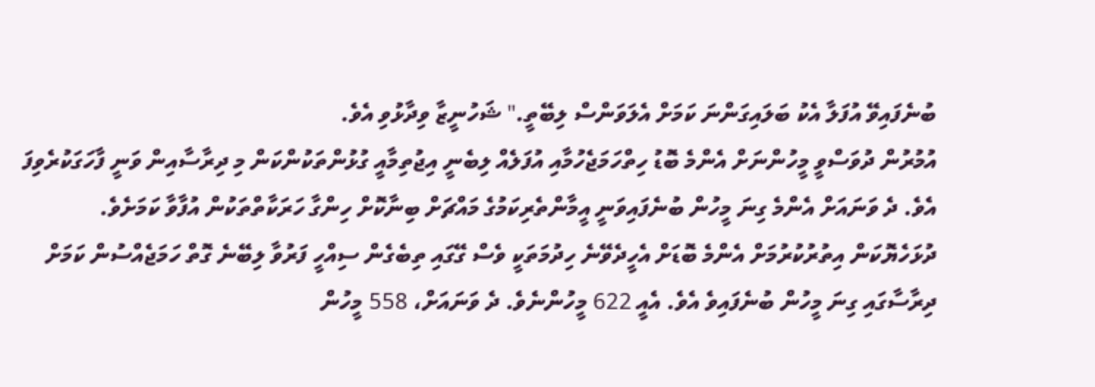ބުނެފައިވޭ އުފަލާ އެކު ބަލައިގަންނަ ކަމަށް އެލަވަންސް ލިބޭތީ." ޝަހުނީޒާ ވިދާޅުވި އެވެ.
އުމުރުން ދުވަސްވީ މީހުންނަށް އެންމެ ބޮޑު ހިތްހަމަޖެހުމާއި އުފަލެއް ލިބެނީ އިޖުތިމާއީ ގުޅުންތަކުންކަން މި ދިރާސާއިން ވަނީ ފާހަގަކުރެވިފަ އެވެ. ދެ ވަނައަށް އެންމެ ގިނަ މީހުން ބުނެފައިވަނީ އީމާންތެރިކަމުގެ މައްޗަށް ބިނާކޮށް ހިންގާ ހަރަކާތްތަކުން އުފާވާ ކަމަށެވެ.
ދުޅަހެޔޮކަން އިތުރުކުރުމަށް އެންމެ ބޮޑަށް އެހީދެވޭނެ ހިދުމަތަކީ ވެސް ގޭގައި ތިބެގެން ސިއްހީ ފަރުވާ ލިބޭނެ ގޮތް ހަމަޖެއްސުން ކަމަށް ދިރާސާގައި ގިނަ މީހުން ބުނެފައިވެ އެވެ. އެއީ 622 މީހުންނެވެ. ދެ ވަނައަށް، 558 މީހުން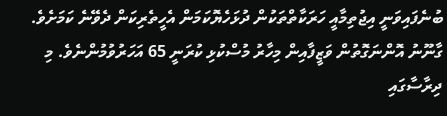ބުނެފައިވަނީ އިޖުތިމާއީ ހަރަކާތްތަކުން ދުޅަހެޔޮކަމަން އެހީތެރިކަން ދެވޭނެ ކަމަށެވެ.
ގާނޫނު އޮންނަގޮތުން ވަޒީފާއިން މިހާރު މުސްކުޅި ކުރަނީ 65 އަހަރުވުމުންނެވެ. މި ދިރާސާގައި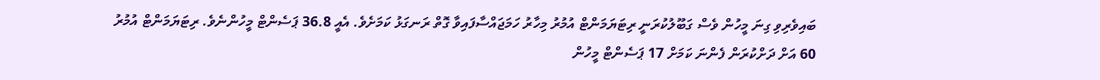ބައިވެރިވި ގިނަ މީހުން ވެސް ގަބޫލުކުރަނީ ރިޓަޔަމަންޓް އުމުރު މިހާރު ހަމަޖައްސާފައިވާ ގޮތް ރަނގަޅު ކަމަށެވެ. އެއީ 36.8 ޕަސެންޓް މީހުންނެވެ. ރިޓަޔަމަންޓް އުމުރު 60 އަށް ދަށްކުރަން ފެންނަ ކަމަށް 17 ޕަސެންޓް މީހުން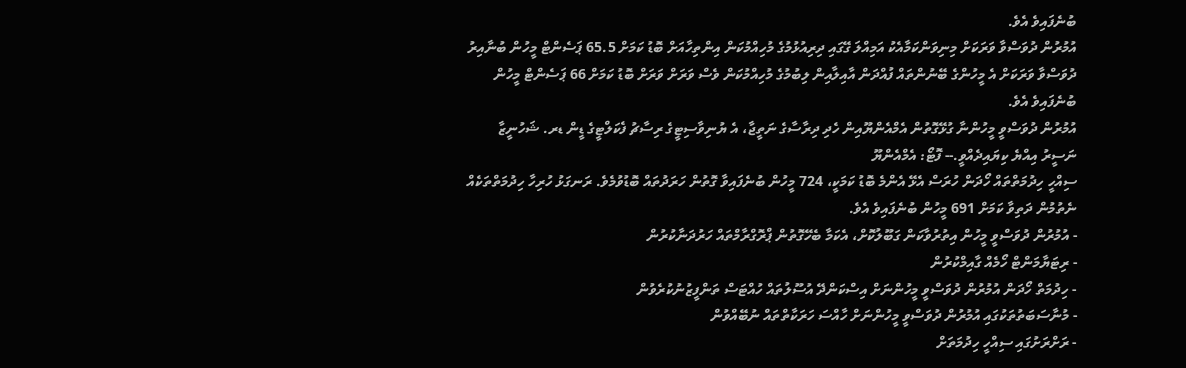ބުނެފައިވެ އެވެ.
އުމުރުން ދުވަސްވާ ވަރަކަށް މިނިވަންކަމާއެކު އަމިއްލަ ގޭގައި ދިރިއުޅުމުގެ މުހިއްމުކަން އިންތިހާއަށް ބޮޑު ކަމަށް 65.5 ޕަސެންޓް މީހުން ބުނާއިރު ދުވަސްވާ ވަރަކަށް އެ މީހުންގެ ބޭނުންތައް ފުއްދަން އާއިލާއިން ލިބުމުގެ މުހިއްމުކަން ވެސް ވަރަށް ވަރަށް ބޮޑު ކަމަށް 66 ޕަސެންޓް މީހުން ބުނެފައިވެ އެވެ.
އުމުރުން ދުވަސްވީ މީހުންނާ ގުޅޭގޮތުން އެމްއެންޔޫއިން ހެދި ދިރާސާގެ ނަތީޖާ، އެ ޔުނިވާސިޓީގެ ރިސާޗު ފެކަލްޓީގެ ޑީން ޑރ. ޝަހުނީޒާ ނަސީރު އިއްޔެ ކިޔައިދެއްވީ.-- ފޮޓޯ: އެމްއެންޔޫ
ސިއްހީ ހިދުމަތްތައް ހޯދަން ހުރަސް އެޅޭ އެންމެ ބޮޑު ކަމަކީ، 724 މީހުން ބުނެފައިވާ ގޮތުން ހަރަދުތައް ބޮޑުވުމެވެ. ރަނގަޅު ހުރިހާ ހިދުމަތްތަކެއް ނެތުމުން ދަތިވާ ކަމަށް 691 މީހުން ބުނެފައިވެ އެވެ.
- އުމުރުން ދުވަސްވީ މީހުން އިތުރުވާކަން ގަބޫލުކޮށް، އެކަމާ ބެހޭގޮތުން ޕްރޮގްރާމްތައް ހަރުދަނާކުރުން
- ރިޓަޔާމަންޓް ހޯމެއް ގާއިމްކުރުން
- ހިދުމަތް ހޯދަން އުމުރުން ދުވަސްވީ މީހުންނަށް އިސްކަންދޭ އުސޫލުތައް ހުއްޓަސް ތަންފީޒުނުކުރެވުން
- މުނާސަބަތުތަކުގައި އުމުރުން ދުވަސްވީ މީހުންނަށް ހާއްސަ ހަރަކާތްތައް ނުބޭއްވުން
- ރަށްރަށުގައި ސިއްހީ ހިދުމަތަށް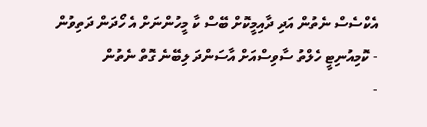އެކްސެސް ނެތުން އަދި ދާއިމީކޮށް ބޭސް ކާ މީހުންނަށް އެ ހޯދަން ދަތިވުން
- ކޮމިއުނިޓީ ހެލްތު ސާވިސްއަށް އާސަންދަ ލިބޭނެ ގޮތް ނެތުން
-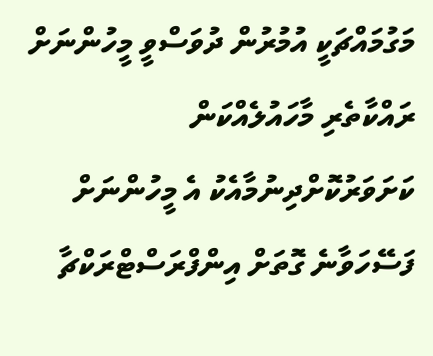މަގުމައްޗަކީ އުމުރުން ދުވަސްވީ މީހުންނަށް ރައްކާތެރި މާހައުލެއްކަން ކަށަވަރުކޮށްދިނުމާއެކު އެ މީހުންނަށް ފަސޭހަވާނެ ގޮތަށް އިންފްރަސްޓްރަކްޗާ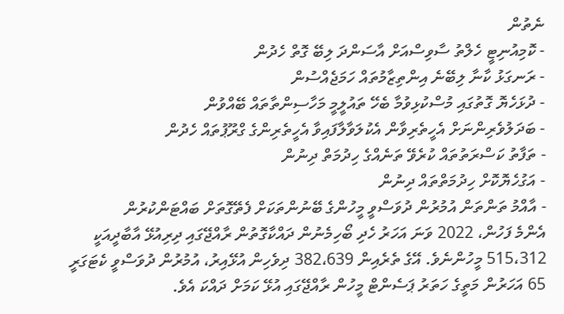ނެތުން
- ކޮމިއުނިޓީ ހެލްތު ސާވިސްއަށް އާސަންދަ ލިބޭ ގޮތް ހެދުން
- ރަނގަޅު ކާނާ ލިބޭނެ އިންތިޒާމުތައް ހަމަޖެއްސުން
- ދުޅަހެޔޮ ގޮތުގައި މުސްކުޅިވުމާ ބެހޭ ތައުލީމީ މަހާސިންތާތައް ބޭއްވުން
- ބަދަލުވެރިންނަށް އެހީތެރިވާން އެކުލަވާލާފައިވާ އެހީތެރިންގެ ގްރޫޕުތައް ހެދުން
- ތަފާތު ކަސްރަތުތައް ކުރެވޭ ތަނެއްގެ ހިދުމަތް ދިނުން
- އަގުހެޔޮކޮށް ހިދުމަތްތައް ދިނުން
- އާއްމު ތަންތަން އުމުރުން ދުވަސްވީ މީހުންގެ ބޭނުންތަކަށް ފެތޭގޮތަށް ބައްޓަންކުރުން
އެންމެ ފަހުން، 2022 ވަނަ އަހަރު ހެދި ބޯހިމެނުން ދައްކާގޮތުން ރާއްޖޭގައި ދިރިއުޅޭ އާބާދީއަކީ 515،312 މީހުންނެވެ. އޭގެ ތެރެއިން 382،639 ދިވެހިން އުޅޭއިރު، އުމުރުން ދުވަސްވީ ކެޓަގަރީ 65 އަހަރުން މަތީގެ ހަތަރު ޕަސެންޓް މީހުން ރާއްޖޭގައި އުޅޭ ކަމަށް ދައްކަ އެވެ.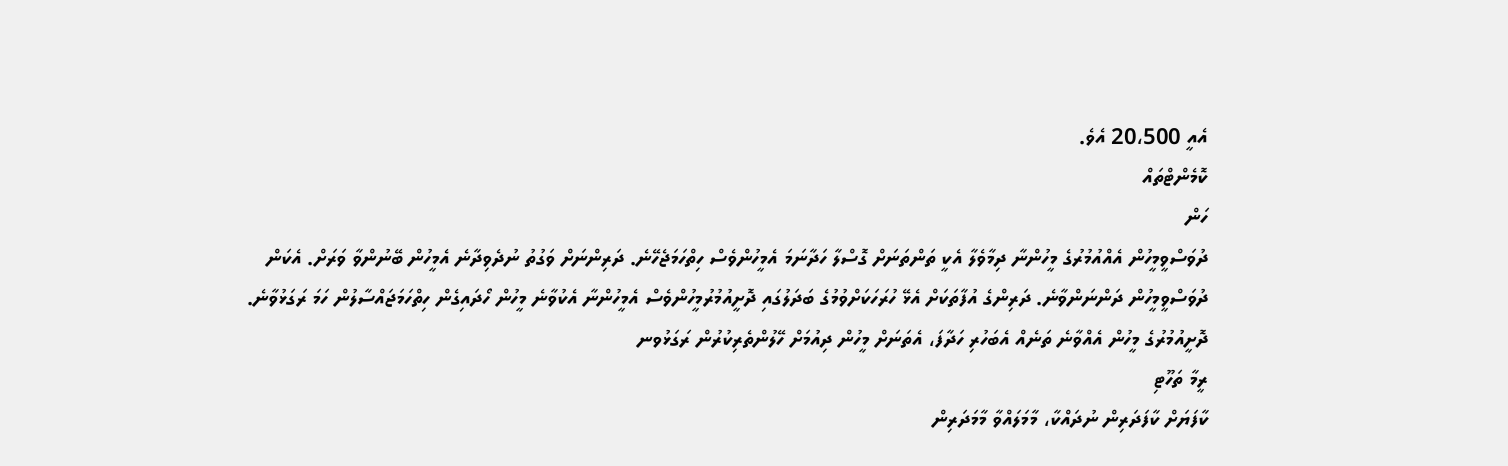އެއީ 20،500 އެވެ.
ކޮމެންޓްތައް
ހަން
ދުވަސްވީމީހުން އެއްއުމުރުގެ މީހުންނާ ދިމާވެލާ އެކީ ތަންތަނަށް ގޮސްލާ ހަދާނަމަ އެމީހުންވެސް ހިތްހަމަޖެހޭނެ. ދަރިންނަށް ވަގުތު ނުދެވިދާނެ އެމީހުން ބޭނުންވާ ވަރަށް. އެކަން ދުވަސްވީމީހުން ދަންނަންވާނެ. ދަރިންގެ އުފާތަކަށް އެޅޭ ހުރަހަކަށްވުމުގެ ބަދަލުގައި ދޮށީއުމުރުމީހުންވެސް އެމީހުންނާ އެކުވާނެ މީހުން ހޯދައިގެން ހިތްހަމަޖައްސާލުން ހަމަ ރަގަޅުވާނެ. ދޮށީއުމުރުގެ މީހުން އެއްވާނެ ތަނެއް އެބަހުރި ހަދާފަ، އެތަނަށް މީހުން ދިއުމަށް ހޭލުންތެރިކުރުން ރަގަޅުވނ
ރީމާ ތަހޫޓި
ކާފަޔަށް ކާފަދަރިން ނުދައްކާ، މާމަލައްވާ މާމަދަރިން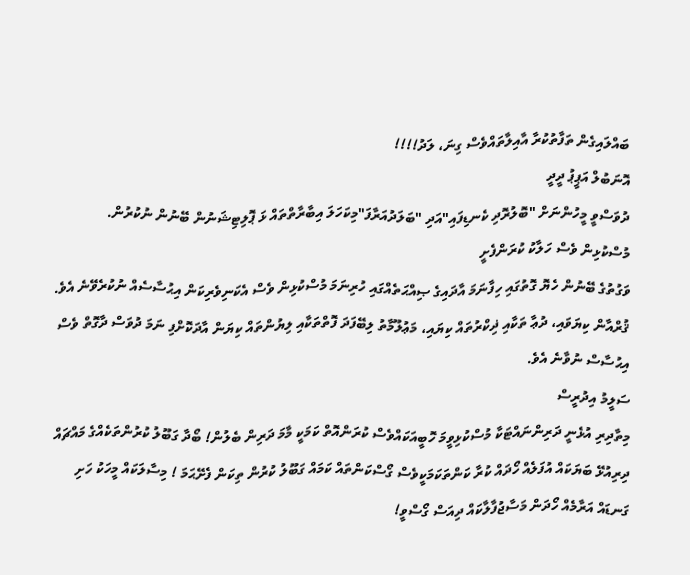ބައްލައިގެން ތަފާތުކުރާ އާއިލާތައްވެސް ގިނަ، ލަދު!!!!
އޮނަބުލް އަޕީޕު ދީދީ
ދުވަސްވީ މީހުންނަށް "ބޮލުރޮދި ކެނޑިފައި"އަދި "ބަލަދުއަރާފަ"މިކަހަލަ އިބާރާތްތައް ޅަ ޕޮލިޓިޝަނުން ބޭނުން ނުކުރުން.
މުސްކުޅިން ވެސް ހަލާކު ކުރަންފެށީ
ވަގުތުގެ ބޭނުން ހެޔޮ ގޮތުގައި ހިފާނަމަ އާދައިގެ ޞިއްޙަތެއްގައި ހުރިނަމަ މުސްކުޅިން ވެސް އެކަނިވެރިކަން އިޙުސާސެއް ނުކުރެވޭނެ އެވެ. ޤުރްއާން ކިޔަވައި، ދުޢާ ތަކާއި ޛިކްރުތައް ކިޔައި، މަޢުލޫމާތު ލިބޭފަދަ ފޮތްތަކާއި ލިޔުންތައް ކިޔަން އާދަކޮށްފި ނަމަ ދުވަސް ދާގޮތް ވެސް އިޙުސާސް ނުވާނެ އެވެ.
ސަލީމު އިދުރީސް
މިތާދިރި އުޅެނީ ދަރިންނައްޓަކާ މުސްކުޅިވީމަ ހޮބީއަކައްވެސް ކުރަންއޮތް ކަމަކީ މާމަ ދަރިން ބެލުން! ބޯދާ ގަބޫލު ކުރުންތަކެއްގެ މައްޗައް ދިރިއުޅޭ ބަޔަކައް އުފަލެއް ހޯދައް ކުރާ ކަންތަކަމަކީވެސް ގޯސްކަންތައް ކަމައް ގަބޫލު ކުރުން ތިކަން ފެށޭޙަމަ ! މިސާލަކައް މީހަކު ހަށި ގަނޑައް އަރާމެއް ހޯދަން މަސާޖުފާލާކައް ދިއަސް ގޯސްވީ!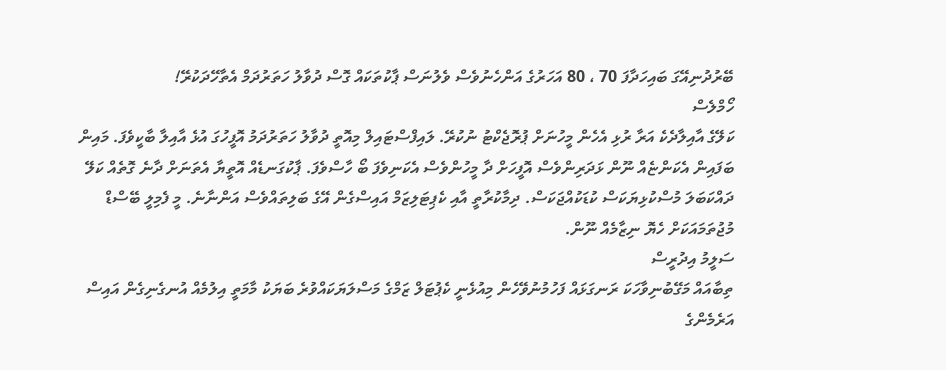ބޭރުދުނިއޭގަ ބައިހަދާފަ 70 ، 80 އަހަރުގެ އަންހެނުވެސް ވެލުނަސް ޕާކުތަކައް ގޮސް ދުވާލު ހަތަރުދަމް އެތާހޭދަކުރޭ!
ހޯމްލެސް
ކަލޭގެ އާއިލާދެކެ އަރާ ރުޅި އެހެން މީހުނަށް ޕުރޮޖެކްޓު ނުކުރޭ. ލައިފްސްޓައިލް މިއޮތީ ދުވާލު ހަތަރުދަމު އޮފީހުގަ އުޅެ އާއިލާ ބާކީވެފަ. މައިން ބަފައިން އެކަންޏެއް ނޫން ޅަދަރިންވެސް އޮފީހަށް ދާ މީހުންވެސް އެކަނިވެފަ ބޯ ހާސްވެފަ. ޕާކުގަނޑެއް އޮތީޔާ އެތަނަށް ދާނެ ގޮތެއް ކަލޭ ދައްކަބަލަ މުސްކުޅިޔަކަސް ކުޑަކުއްޖަކަސް. ދިމާކުރާތީ އާއި ކެޕިޓަލިޒަމް އައިސްގެން އޭގެ ބަލިތައްވެސް އަންނާނެ. މީ ފެމިލީ ބޭސްޑް މުޖުތަމައަކަށް ހެޔޮ ނިޒާމެއް ނޫން.
ސަލީމު އިދުރީސް
ތިބާއައް މަގޭބުނިވާހަކަ ރަނގަޅައް ފަހުމުނުވޭހެން މިއުޅެނީ ކެޕުޓަލް ޒަމްގެ މަސްލަޔަކައްވުރެ ބަޔަކު މާމަތީ އިލުމެއް އުނގެނިގެން އައިސް އަރެމެންގެ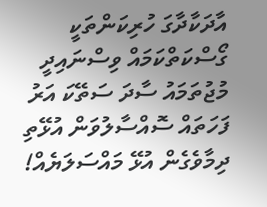އާދަކާދާގަ ހުރިކަންތަކީ ގޯސްކަތްކަމައް ވިސްނައިދީ މުޖުތަމައު ސާދަ ސަތޭކަ އަރު ފަހަތައް ސޮއްސާލުވަން އުޅޭތި ދިމާވެގެން އުޅޭ މައްސަލަޔެއް!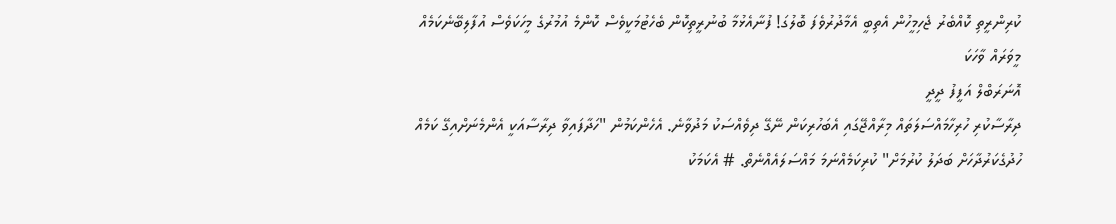ކުރިންރީތި ކޮއްބެރު ޖެހިމީހުން އެތިބީ އެމާދުރުވެފަ ބޮލުގަ! ފުނާއެޅުމާ ބުނުރީތިކޮން ބެހެޓުމަކީވެސް ކޮންމެ އުމުރުގެ މީހަކަވެސް އުފާލިބޭނެކަމެއް މީވަރައް ވާހަކަ
އޮނަރަބްލް އަފީފު ދީދީ
ދިރާސާކުރި ހުރިހާމައްސަލަތައް މިރާއްޖޭގައި އެބަހުރިކަން ނޭގޭ ދިވެއްސަކު މަދުވާނެ. އެހެންކަމުން "ހަދާފައިވާ ދިރާސާއަކީ އެންމެނަށްއިގޭ ކަމެއް ހުދުގެކަރުދާހަށް ބަދަލު ކުރުމަށް" ކުރިކަމެއްނަމަ މައްސަލައެއްނެތް. # އެކަމަކު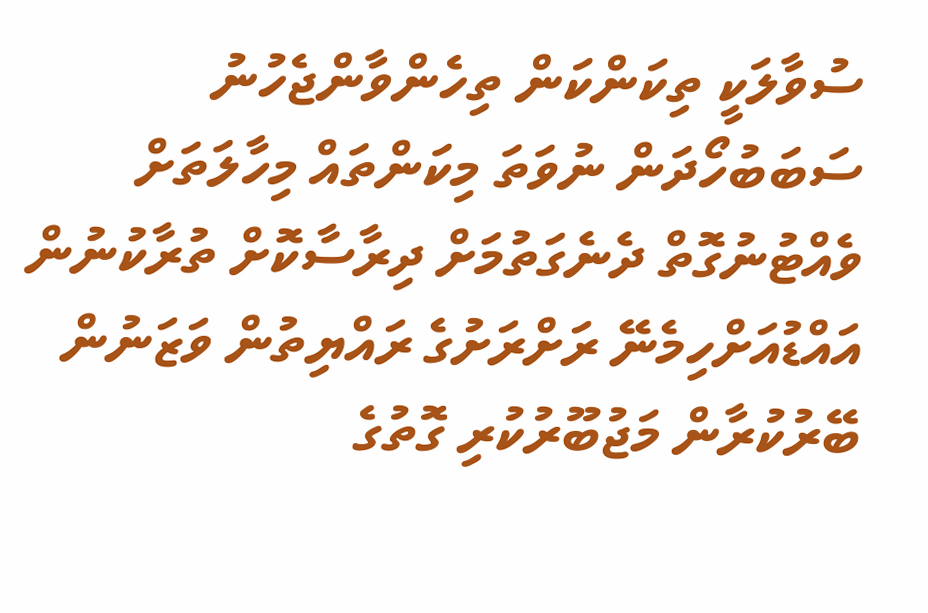ސުވާލަކީ ތިކަންކަން ތިހެންވާންޖެހުނު ސަބަބުހޯދަން ނުވަތަ މިކަންތައް މިހާލަތަށް ވެއްޓުނުގޮތް ދެނެގަތުމަށް ދިރާސާކޮށް ތުރާކުނުން އައްޑުއަށްހިމެނޭ ރަށްރަށުގެ ރައްޔިތުން ވަޒަނުން ބޭރުކުރާން މަޖުބޫރުކުރި ގޮތުގެ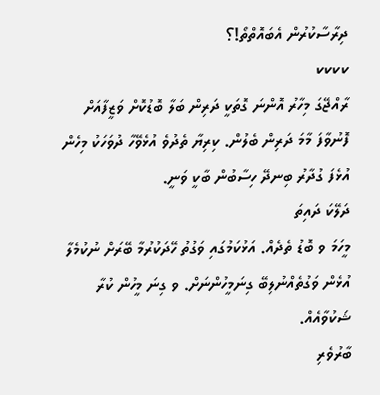ދިރާސާކުރުން އެބައޮތްތޯ!؟
ކކކކ
ރާއްޖޭގަ މިހާރު އޮންނަ ގޮތަކީ ދަރިން ބަލާ ބޮޑުކޮށް ވަޒީފާއަށް ފޮނުވާފަ މާމަ ދަރިން ބެލުން. ކިރިޔާ ތެދުވެ އުޅެވޭހާ ދުވަހަކު މިހެން އުޅެފަ ގުދާރު ބިނދޭ ހިސާބުން ބާކީ ވަނީ.
ދަލޭކަ ދައިތަ
މީހަމަ ވ ބޮޑު ތެދެއް. އަޅުކަމުގައި ވަގުތު ހޭދަކުރުމާ ބޭރަށް ނުކުމެލާ އުޅެން ވަގުތެއްނުލިބޭ ގިނަމީހުންނަށް. ވ ގިނަ މީހުން ކުރާ ޝަކުވާއެއް.
ބާރުވެރި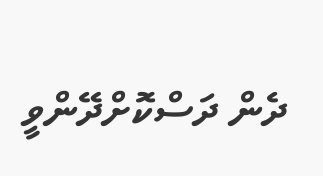ދެން ދަސްކޮށްދޭންވީ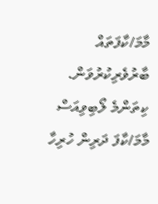މާމަ/ކާފަތައް ބާރުވެރިކުރުވަން. ކިތަންމެ ލޯބިވިއަސް މާމަ/ކާފަ ދަރިން ހުރިހާ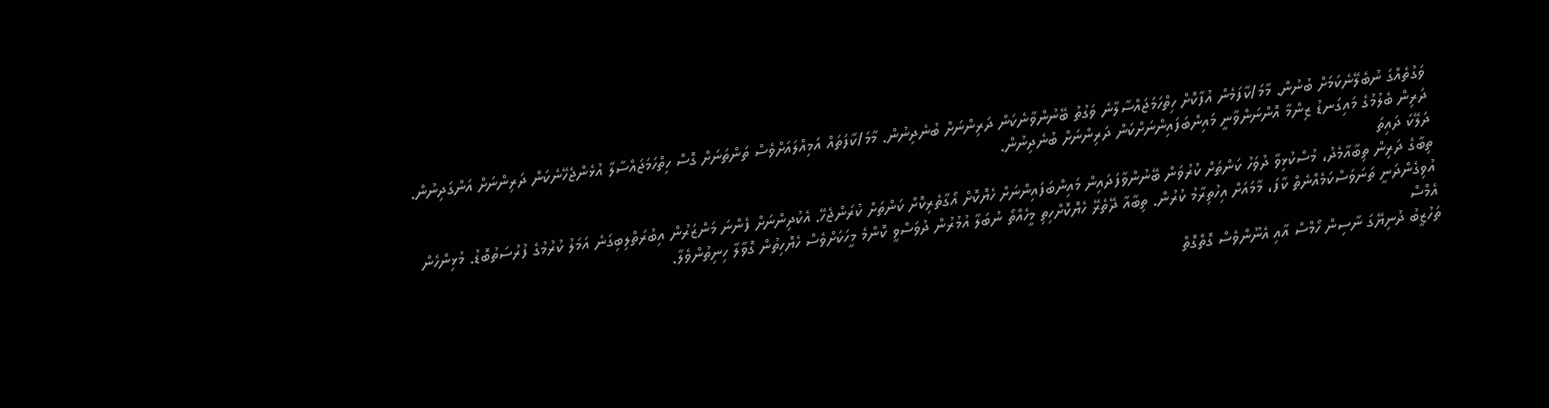ވަގުތެއްގަ ނުބެލޭނެކަމަށް ބުނުން. މާމަ/ކާފަމެން އުފާކޮށް ހިތްހަމަޖައްސާލާނެ ވަގުތު ބޭނުންވާނެކަން ދަރިންނަށް ބުނެދިނުން. މާމަ/ކާފަތައް އަމިއްލައަށްވެސް ތަންތަނަށް ގޮސް ހިތްހަމަޖައްސާލާ އުޅެންޖެހޭނެކަން ދަރިންނަށް އަންގަދިނުން. ދަރިން ބެލުމުގެ މައިގަނޑު ޒިންމާ އޮންނަންވާނީ މައިންބަފައިންނަށްކަން ދަރިންނަށް ބުނެދިނުން.
ދަލޭކަ ދައިތަ
ތިބާގެ ދަރިން ތިބާއާމެދު، މުސްކުޅިވާ ދުވަހު ކަންތަށް ކުރުވަން ބޭނުންވާފަދައިން މައިންބަފައިންނަށް ހެޔޮކޮށް އޯގާތެރިކޮށް ކަންތަށް ކުރަންޖެހޭ. އެކުދިންނަށް ފެންނަ މަންޒަރުން އިބުރަތްލިބިގަނެ އަމަލު ކުރުމުގެ ފުރުސަތުބޮޑު. މުޅިންހެން އުވިގެންދަނީ ތަނަވަސްކަމެއްނެތް ކާފަ، މާމައަށް އިހުތިރާމު ކުރުން. ތިބާއާ ދޭތެރޭ ހެޔޮކޮށްހިތި މީހެއްތޯ ނުބަލާ އުމުރުން ދުވަސްވީ ކޮންމެ މީހަކަށްވެސް ހެޔޮހިތުން ގޮވާލާ ހިނިތުންވެލާ.
އެމްސް
ތަހުޒީބު ދުނިޔޭގަ ނާސިން ހޯމްސް އާއި އެނޫންވެސް ގޮތްގޮތް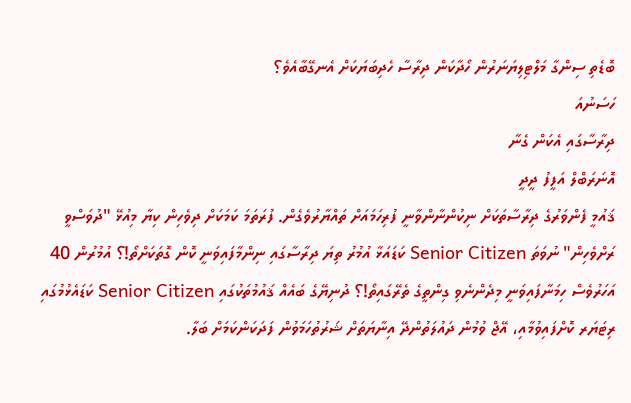ބޮޑެތި ސިންގާ މަލްޓިލިޔަނަރުން ހޯދާކަން ދިރާސާ ހެދިބަޔަކަށް އެނގޭބާއެވެ؟
ހަސަނުއަ
ދިރާސާގައި އެކަން ގެނާ
އޮނަރަބްލް އަފީފު ދީދީ
ޤައުމީ ފެންވަރުގެ ދިރާސާތަކަށް ނިކުންނާންވާނީ ފުރިހަމައަށް ތައްޔާރުވެގެން. ފުރަތަމަ ކަމަކަށް ދިވެހިން ކިޔާ މިއުޅޭ "ދުވަސްވީ ރަށްވެހިން" ނުވަތަ Senior Citizen ކަޑައަޅާ އުމުރު ތިޔަ ދިރާސާގައި ނިންމާފައިވަނީ ކޮން ގޮތަކަށްތޯ!؟ އުމުރުން 40 އަހަރުވެސް ހިމަނާފައިވަނީ މިދެންނެވި ގިންތީގެ ތެރޭގައިތޯ!؟ ދުނިޔޭގެ ބައެއް ޤައުމުތަކުގައި Senior Citizen ކަޑައެޅުމުގައި ރިޓަޔަރ ކޮށްފައިވުމާއި، އޭޖް ވުމުން ދައުލަތުންދޭ އިނާޔަތަށް ޝަރުތުހަމަވުން ފަދަކަންކަމަށް ބަލާ.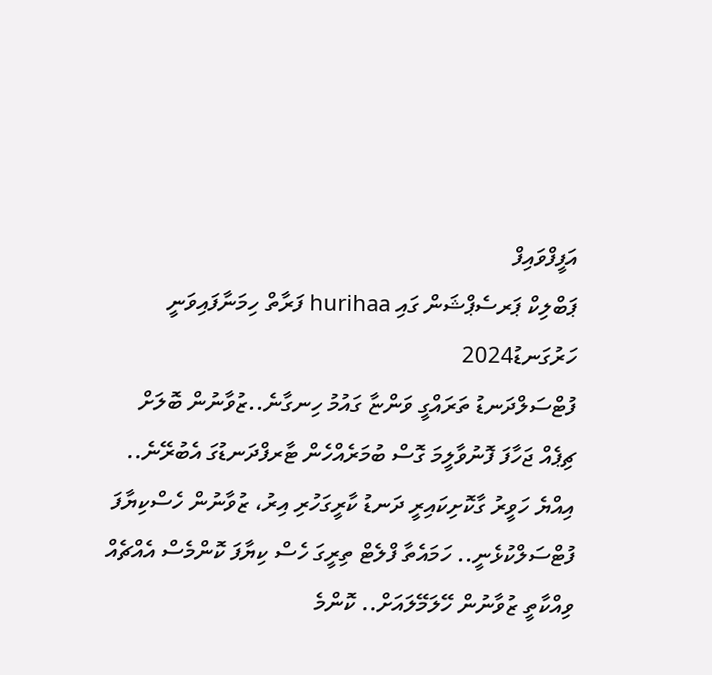އަފީފްވައިފް
ޕަބްލިކް ޕަރސެޕްޝަން ގައި hurihaa ފަރާތް ހިމަނާފައިވަނީ
ހަރުގަނޑު2024
ފުޓްސަލްދަނޑު ތަރައްގީ ވަންޏާ ގައުމު ހިނގާނެ..ޒުވާނުން ބޮލަށް ޗިޕެއް ޖަހާފަ ފޮނުވާލީމަ ގޮސް ބުމަރެއްހެން ޓާރފްދަނޑުގަ އެބުރޭނެ.. އިއްޔެ ހަވީރު ގާކޮށިކައިރީ ދަނޑު ކާރީގަހުރި އިރު، ޒުވާނުން ހެސްކިޔާފަ ފުޓްސަލްކުޅެނީ.. ހަމައެތާ ފްލެޓް ތިރީގަ ހެސް ކިޔާފަ ކޮންމެސް އެއްޗެއް ވިއްކާތީ ޒުވާނުން ހޭލަމޭލައަށް.. ކޮންމެ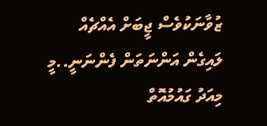ޒުވާނަކުވެސް ޖީބަށް އެއްޗެއް ލައިގެން އަންނަތަން ފެންނަނީ..މީ މިއަދު ގައުމުއޮތް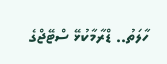ހާލަތު.. ޑްރާމާކުޅޭ ސްޓޭޖްގެ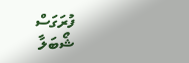ފުރަގަސް ޝޯބަލާ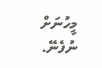މީހުނަށް ނުފެނޭ.